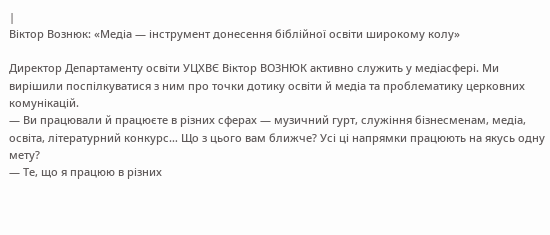|
Віктор Вознюк: «Медіа — інструмент донесення біблійної освіти широкому колу»

Директор Департаменту освіти УЦХВЄ Віктор ВОЗНЮК активно служить у медіасфері. Ми вирішили поспілкуватися з ним про точки дотику освіти й медіа та проблематику церковних комунікацій.
— Ви працювали й працюєте в різних сферах — музичний гурт, служіння бізнесменам, медіа, освіта, літературний конкурс… Що з цього вам ближче? Усі ці напрямки працюють на якусь одну мету?
— Те, що я працюю в різних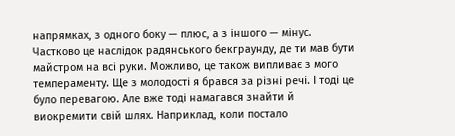напрямках, з одного боку — плюс, а з іншого — мінус. Частково це наслідок радянського бекграунду, де ти мав бути майстром на всі руки. Можливо, це також випливає з мого темпераменту. Ще з молодості я брався за різні речі. І тоді це було перевагою. Але вже тоді намагався знайти й виокремити свій шлях. Наприклад, коли постало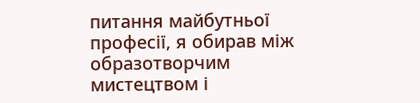питання майбутньої професії, я обирав між образотворчим мистецтвом і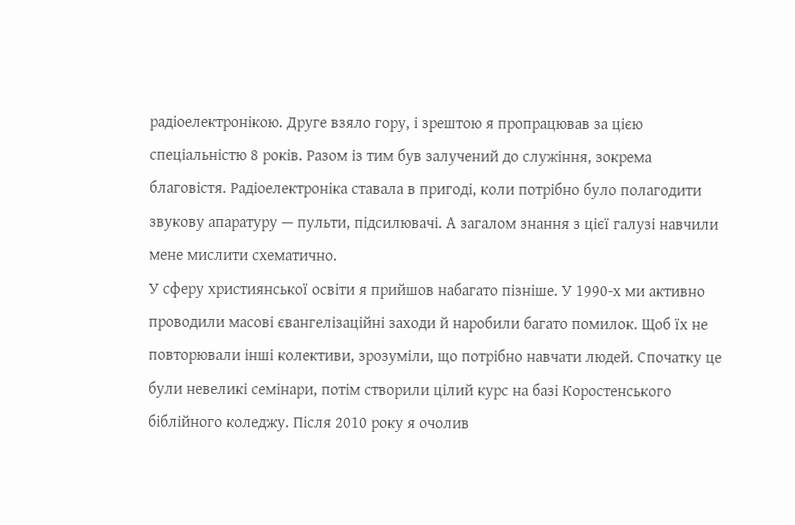радіоелектронікою. Друге взяло гору, і зрештою я пропрацював за цією спеціальністю 8 років. Разом із тим був залучений до служіння, зокрема благовістя. Радіоелектроніка ставала в пригоді, коли потрібно було полагодити звукову апаратуру — пульти, підсилювачі. А загалом знання з цієї галузі навчили мене мислити схематично.
У сферу християнської освіти я прийшов набагато пізніше. У 1990-х ми активно проводили масові євангелізаційні заходи й наробили багато помилок. Щоб їх не повторювали інші колективи, зрозуміли, що потрібно навчати людей. Спочатку це були невеликі семінари, потім створили цілий курс на базі Коростенського біблійного коледжу. Після 2010 року я очолив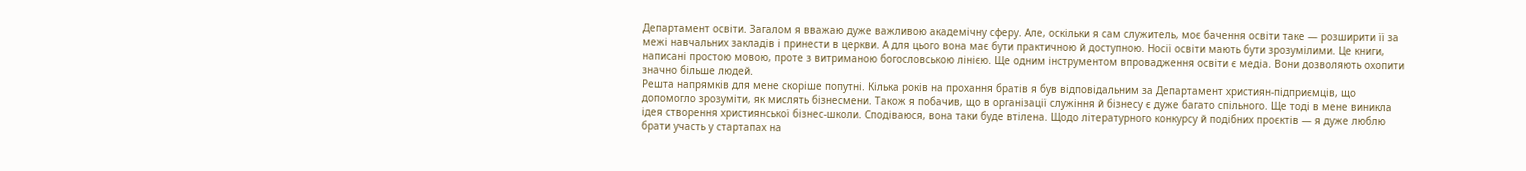Департамент освіти. Загалом я вважаю дуже важливою академічну сферу. Але, оскільки я сам служитель, моє бачення освіти таке — розширити її за межі навчальних закладів і принести в церкви. А для цього вона має бути практичною й доступною. Носії освіти мають бути зрозумілими. Це книги, написані простою мовою, проте з витриманою богословською лінією. Ще одним інструментом впровадження освіти є медіа. Вони дозволяють охопити значно більше людей.
Решта напрямків для мене скоріше попутні. Кілька років на прохання братів я був відповідальним за Департамент християн-підприємців, що допомогло зрозуміти, як мислять бізнесмени. Також я побачив, що в організації служіння й бізнесу є дуже багато спільного. Ще тоді в мене виникла ідея створення християнської бізнес-школи. Сподіваюся, вона таки буде втілена. Щодо літературного конкурсу й подібних проєктів — я дуже люблю брати участь у стартапах на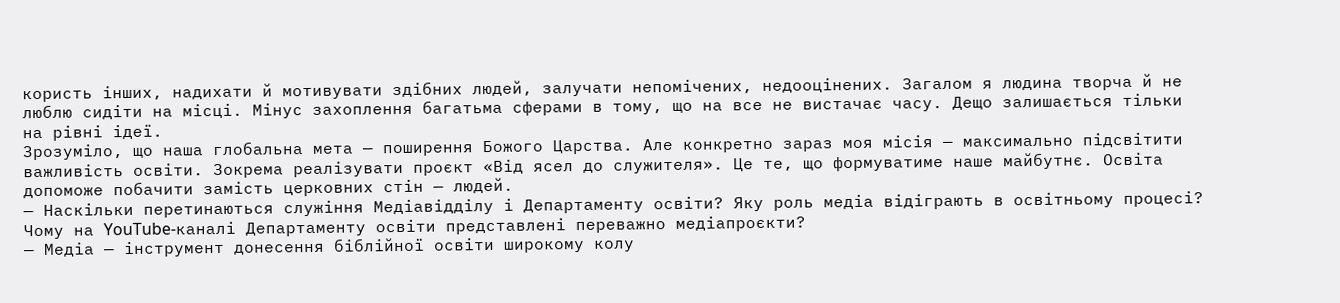користь інших, надихати й мотивувати здібних людей, залучати непомічених, недооцінених. Загалом я людина творча й не люблю сидіти на місці. Мінус захоплення багатьма сферами в тому, що на все не вистачає часу. Дещо залишається тільки на рівні ідеї.
Зрозуміло, що наша глобальна мета — поширення Божого Царства. Але конкретно зараз моя місія — максимально підсвітити важливість освіти. Зокрема реалізувати проєкт «Від ясел до служителя». Це те, що формуватиме наше майбутнє. Освіта допоможе побачити замість церковних стін — людей.
— Наскільки перетинаються служіння Медіавідділу і Департаменту освіти? Яку роль медіа відіграють в освітньому процесі? Чому на YouTube-каналі Департаменту освіти представлені переважно медіапроєкти?
— Медіа — інструмент донесення біблійної освіти широкому колу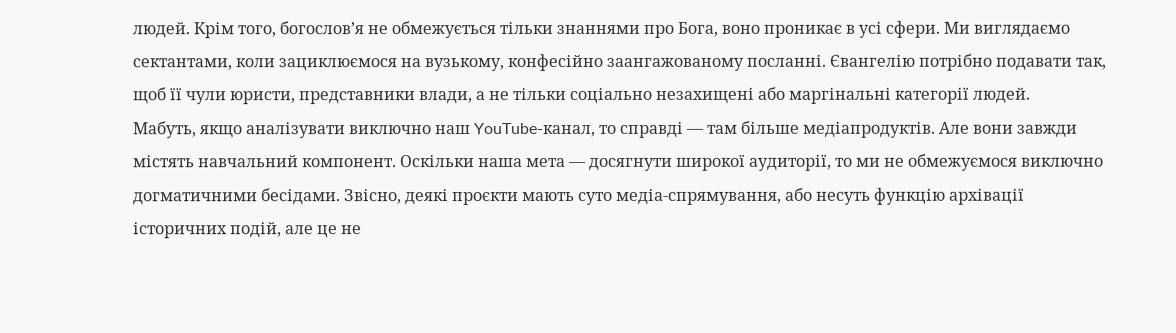людей. Крім того, богослов’я не обмежується тільки знаннями про Бога, воно проникає в усі сфери. Ми виглядаємо сектантами, коли зациклюємося на вузькому, конфесійно заангажованому посланні. Євангелію потрібно подавати так, щоб її чули юристи, представники влади, а не тільки соціально незахищені або маргінальні категорії людей.
Мабуть, якщо аналізувати виключно наш YouTube-канал, то справді — там більше медіапродуктів. Але вони завжди містять навчальний компонент. Оскільки наша мета — досягнути широкої аудиторії, то ми не обмежуємося виключно догматичними бесідами. Звісно, деякі проєкти мають суто медіа-спрямування, або несуть функцію архівації історичних подій, але це не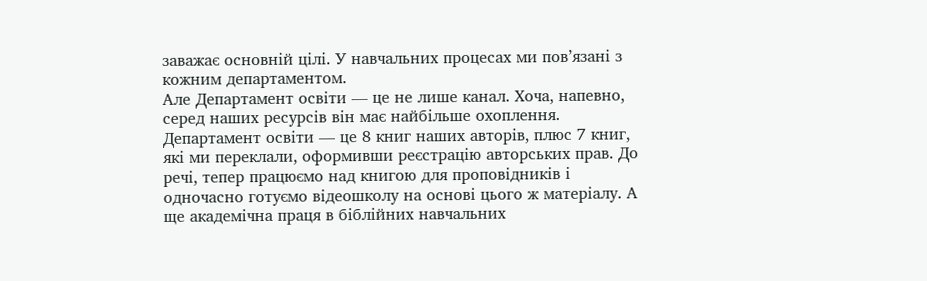заважає основній цілі. У навчальних процесах ми пов’язані з кожним департаментом.
Але Департамент освіти — це не лише канал. Хоча, напевно, серед наших ресурсів він має найбільше охоплення. Департамент освіти — це 8 книг наших авторів, плюс 7 книг, які ми переклали, оформивши реєстрацію авторських прав. До речі, тепер працюємо над книгою для проповідників і одночасно готуємо відеошколу на основі цього ж матеріалу. А ще академічна праця в біблійних навчальних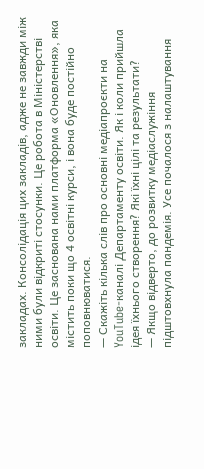закладах. Консолідація цих закладів, адже не завжди між ними були відкриті стосунки. Це робота в Міністерстві освіти. Це заснована нами платформа «Оновлення», яка містить поки що 4 освітні курси, і вона буде постійно поповнюватися.
— Скажіть кілька слів про основні медіапроєкти на YouTube-каналі Департаменту освіти. Як і коли прийшла ідея їхнього створення? Які їхні цілі та результати?
— Якщо відверто, до розвитку медіаслужіння підштовхнула пандемія. Усе почалося з налаштування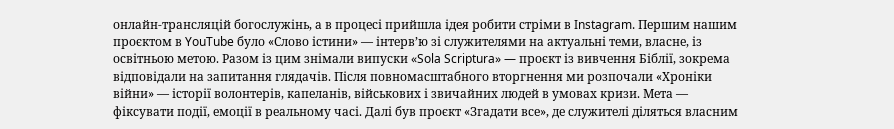онлайн-трансляцій богослужінь, а в процесі прийшла ідея робити стріми в Instagram. Першим нашим проєктом в YouTube було «Слово істини» — інтерв’ю зі служителями на актуальні теми, власне, із освітньою метою. Разом із цим знімали випуски «Sola Scriptura» — проєкт із вивчення Біблії, зокрема відповідали на запитання глядачів. Після повномасштабного вторгнення ми розпочали «Хроніки війни» — історії волонтерів, капеланів, військових і звичайних людей в умовах кризи. Мета — фіксувати події, емоції в реальному часі. Далі був проєкт «Згадати все», де служителі діляться власним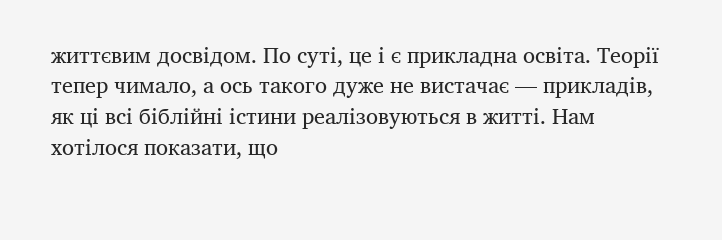життєвим досвідом. По суті, це і є прикладна освіта. Теорії тепер чимало, а ось такого дуже не вистачає — прикладів, як ці всі біблійні істини реалізовуються в житті. Нам хотілося показати, що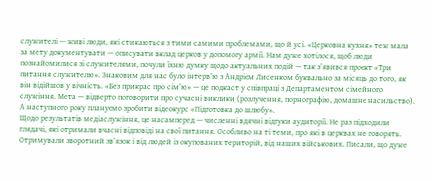служителі — живі люди, які стикаються з тими самими проблемами, що й усі. «Церковна кухня» теж мала за мету документувати — описувати вклад церков у допомогу армії. Нам дуже хотілося, щоб люди познайомилися зі служителями, почули їхню думку щодо актуальних подій — так з’явився проєкт «Три питання служителю». Знаковим для нас було інтерв’ю з Андрієм Лисенком буквально за місяць до того, як він відійшов у вічність. «Без прикрас про сім’ю» — це подкаст у співпраці з Департаментом сімейного служіння. Мета — відверто поговорити про сучасні виклики (розлучення, порнографію, домашнє насильство). А наступного року плануємо зробити відеокурс «Підготовка до шлюбу».
Щодо результатів медіаслужіння, це насамперед — численні вдячні відгуки аудиторії. Не раз підходили глядачі, які отримали вчасні відповіді на свої питання. Особливо на ті теми, про які в церквах не говорять. Отримували зворотний зв’язок і від людей із окупованих територій, від наших військових. Писали, що дуже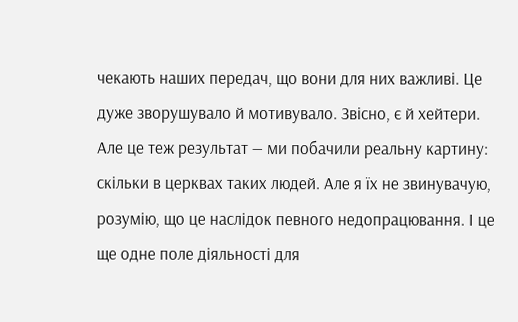чекають наших передач, що вони для них важливі. Це дуже зворушувало й мотивувало. Звісно, є й хейтери. Але це теж результат — ми побачили реальну картину: скільки в церквах таких людей. Але я їх не звинувачую, розумію, що це наслідок певного недопрацювання. І це ще одне поле діяльності для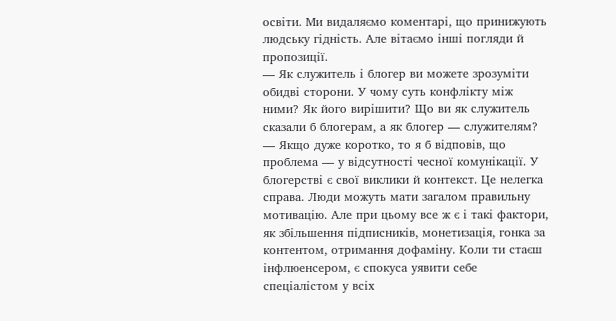освіти. Ми видаляємо коментарі, що принижують людську гідність. Але вітаємо інші погляди й пропозиції.
— Як служитель і блогер ви можете зрозуміти обидві сторони. У чому суть конфлікту між ними? Як його вирішити? Що ви як служитель сказали б блогерам, а як блогер — служителям?
— Якщо дуже коротко, то я б відповів, що проблема — у відсутності чесної комунікації. У блогерстві є свої виклики й контекст. Це нелегка справа. Люди можуть мати загалом правильну мотивацію. Але при цьому все ж є і такі фактори, як збільшення підписників, монетизація, гонка за контентом, отримання дофаміну. Коли ти стаєш інфлюенсером, є спокуса уявити себе спеціалістом у всіх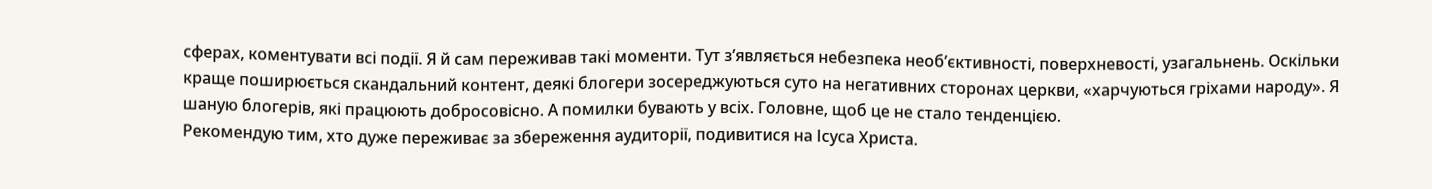сферах, коментувати всі події. Я й сам переживав такі моменти. Тут з’являється небезпека необ’єктивності, поверхневості, узагальнень. Оскільки краще поширюється скандальний контент, деякі блогери зосереджуються суто на негативних сторонах церкви, «харчуються гріхами народу». Я шаную блогерів, які працюють добросовісно. А помилки бувають у всіх. Головне, щоб це не стало тенденцією.
Рекомендую тим, хто дуже переживає за збереження аудиторії, подивитися на Ісуса Христа.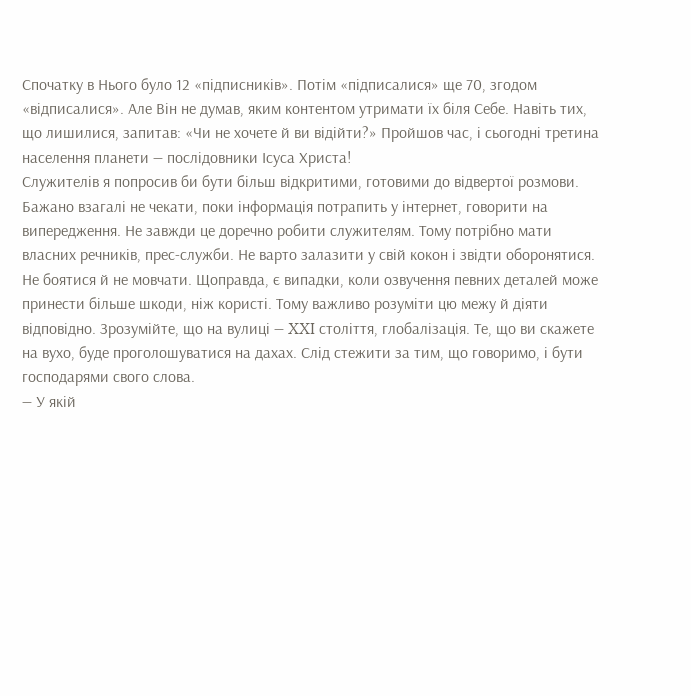Спочатку в Нього було 12 «підписників». Потім «підписалися» ще 70, згодом «відписалися». Але Він не думав, яким контентом утримати їх біля Себе. Навіть тих, що лишилися, запитав: «Чи не хочете й ви відійти?» Пройшов час, і сьогодні третина населення планети — послідовники Ісуса Христа!
Служителів я попросив би бути більш відкритими, готовими до відвертої розмови. Бажано взагалі не чекати, поки інформація потрапить у інтернет, говорити на випередження. Не завжди це доречно робити служителям. Тому потрібно мати власних речників, прес-служби. Не варто залазити у свій кокон і звідти оборонятися. Не боятися й не мовчати. Щоправда, є випадки, коли озвучення певних деталей може принести більше шкоди, ніж користі. Тому важливо розуміти цю межу й діяти відповідно. Зрозумійте, що на вулиці — XXI століття, глобалізація. Те, що ви скажете на вухо, буде проголошуватися на дахах. Слід стежити за тим, що говоримо, і бути господарями свого слова.
— У якій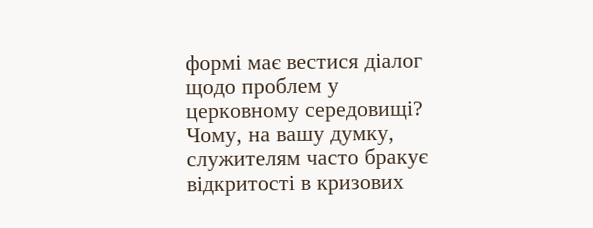формі має вестися діалог щодо проблем у церковному середовищі? Чому, на вашу думку, служителям часто бракує відкритості в кризових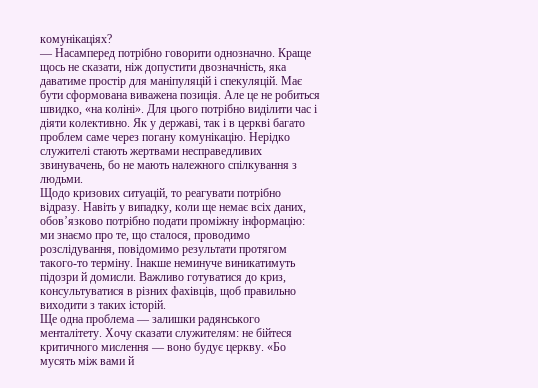комунікаціях?
— Насамперед потрібно говорити однозначно. Краще щось не сказати, ніж допустити двозначність, яка даватиме простір для маніпуляцій і спекуляцій. Має бути сформована виважена позиція. Але це не робиться швидко, «на коліні». Для цього потрібно виділити час і діяти колективно. Як у державі, так і в церкві багато проблем саме через погану комунікацію. Нерідко служителі стають жертвами несправедливих звинувачень, бо не мають належного спілкування з людьми.
Щодо кризових ситуацій, то реагувати потрібно відразу. Навіть у випадку, коли ще немає всіх даних, обов’язково потрібно подати проміжну інформацію: ми знаємо про те, що сталося, проводимо розслідування, повідомимо результати протягом такого-то терміну. Інакше неминуче виникатимуть підозри й домисли. Важливо готуватися до криз, консультуватися в різних фахівців, щоб правильно виходити з таких історій.
Ще одна проблема — залишки радянського менталітету. Хочу сказати служителям: не бійтеся критичного мислення — воно будує церкву. «Бо мусять між вами й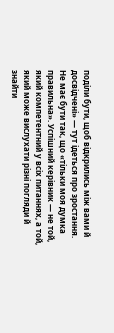поділи бути, щоб відкрились між вами й досвідчені» — тут ідеться про зростання. Не має бути так, що «тільки моя думка правильна». Успішний керівник — не той, який компетентний у всіх питаннях, а той, який може вислухати різні погляди й знайти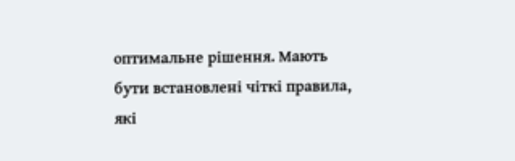оптимальне рішення. Мають бути встановлені чіткі правила, які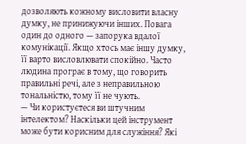дозволяють кожному висловити власну думку, не принижуючи інших. Повага один до одного — запорука вдалої комунікації. Якщо хтось має іншу думку, її варто висловлювати спокійно. Часто людина програє в тому, що говорить правильні речі, але з неправильною тональністю, тому її не чують.
— Чи користуєтеся ви штучним інтелектом? Наскільки цей інструмент може бути корисним для служіння? Які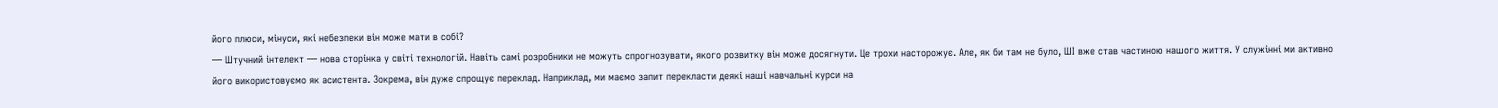його плюси, мінуси, які небезпеки він може мати в собі?
— Штучний інтелект — нова сторінка у світі технологій. Навіть самі розробники не можуть спрогнозувати, якого розвитку він може досягнути. Це трохи насторожує. Але, як би там не було, ШІ вже став частиною нашого життя. У служінні ми активно його використовуємо як асистента. Зокрема, він дуже спрощує переклад. Наприклад, ми маємо запит перекласти деякі наші навчальні курси на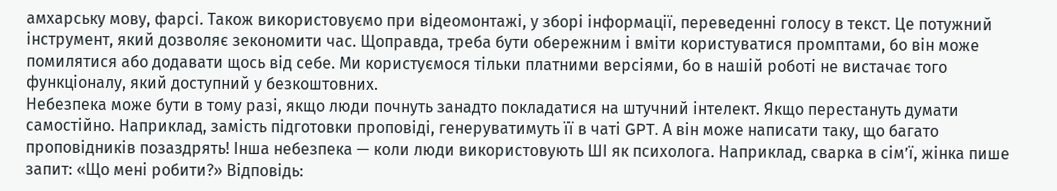амхарську мову, фарсі. Також використовуємо при відеомонтажі, у зборі інформації, переведенні голосу в текст. Це потужний інструмент, який дозволяє зекономити час. Щоправда, треба бути обережним і вміти користуватися промптами, бо він може помилятися або додавати щось від себе. Ми користуємося тільки платними версіями, бо в нашій роботі не вистачає того функціоналу, який доступний у безкоштовних.
Небезпека може бути в тому разі, якщо люди почнуть занадто покладатися на штучний інтелект. Якщо перестануть думати самостійно. Наприклад, замість підготовки проповіді, генеруватимуть її в чаті GPT. А він може написати таку, що багато проповідників позаздрять! Інша небезпека — коли люди використовують ШІ як психолога. Наприклад, сварка в сім’ї, жінка пише запит: «Що мені робити?» Відповідь: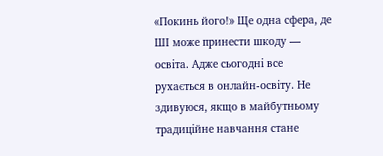«Покинь його!» Ще одна сфера, де ШІ може принести шкоду — освіта. Адже сьогодні все рухається в онлайн-освіту. Не здивуюся, якщо в майбутньому традиційне навчання стане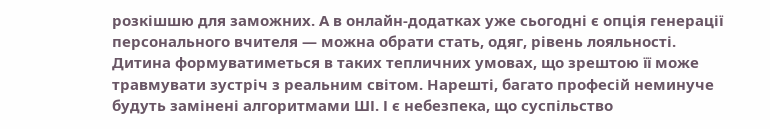розкішшю для заможних. А в онлайн-додатках уже сьогодні є опція генерації персонального вчителя — можна обрати стать, одяг, рівень лояльності. Дитина формуватиметься в таких тепличних умовах, що зрештою її може травмувати зустріч з реальним світом. Нарешті, багато професій неминуче будуть замінені алгоритмами ШІ. І є небезпека, що суспільство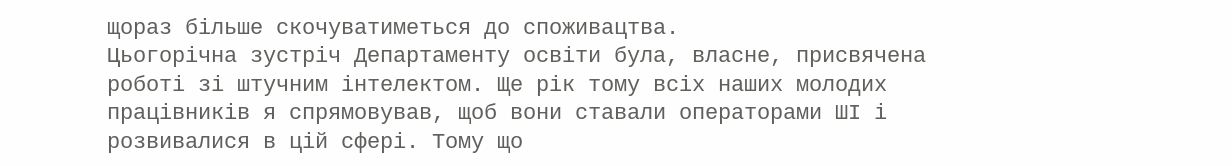щораз більше скочуватиметься до споживацтва.
Цьогорічна зустріч Департаменту освіти була, власне, присвячена роботі зі штучним інтелектом. Ще рік тому всіх наших молодих працівників я спрямовував, щоб вони ставали операторами ШІ і розвивалися в цій сфері. Тому що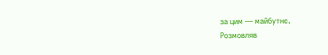за цим — майбутнє.
Розмовляв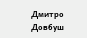Дмитро Довбуш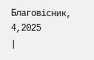Благовісник, 4,2025
|